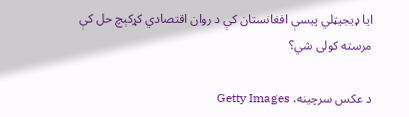ایا ډیجیټلي پیسې افغانستان کې د روان اقتصادي کړکېچ حل کې مرسته کولی شي؟

د عکس سرچینه، Getty Images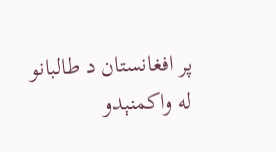پر افغانستان د طالبانو له واکمنېدو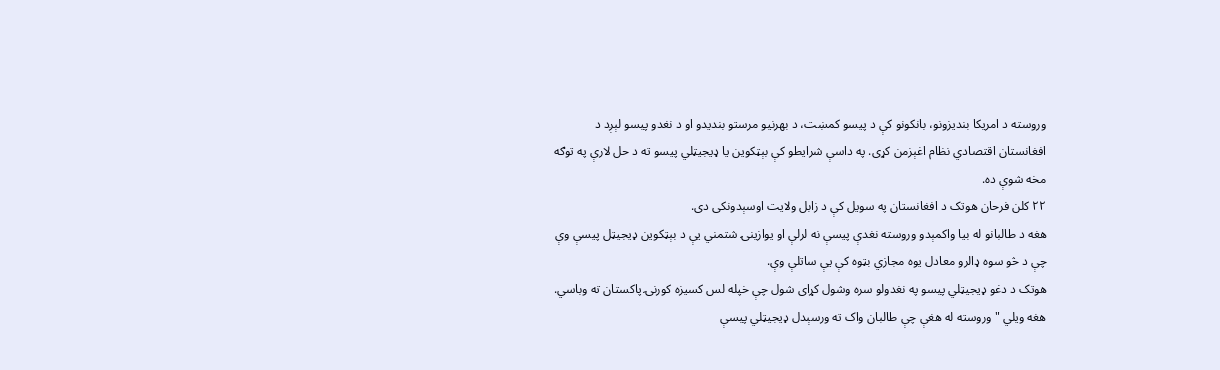وروسته د امریکا بندیزونو، بانکونو کې د پیسو کمښت، د بهرنیو مرستو بندیدو او د نغدو پیسو لېږد د افغانستان اقتصادي نظام اغېزمن کړی. په داسې شرایطو کې بېټکوین یا ډیجیټلي پیسو ته د حل لارې په توګه مخه شوې ده.
۲۲ کلن فرحان هوتک د افغانستان په سویل کې د زابل ولایت اوسېدونکی دی.
هغه د طالبانو له بیا واکمېدو وروسته نغدې پیسې نه لرلې او یوازینۍ شتمني یې د بېټکوین ډیجیټل پیسې وې چې د څو سوه ډالرو معادل یوه مجازي بټوه کې یې ساتلې وې.
هوتک د دغو ډیجیټلي پیسو په نغدولو سره وشول کړای شول چې خپله لس کسیزه کورنۍ پاکستان ته وباسي.
هغه ویلي "وروسته له هغې چې طالبان واک ته ورسېدل ډیجیټلي پیسې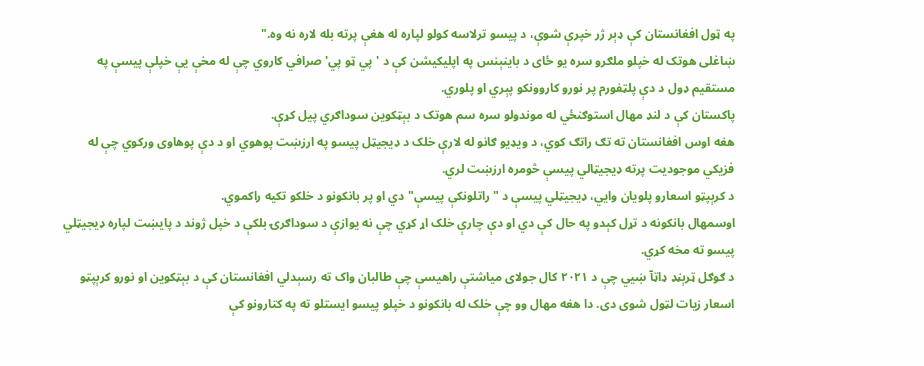په ټول افغانستان کې ډېر ژر خپرې شوې، د پیسو ترلاسه کولو لپاره له هغې پرته بله لاره نه وه."
ښاغلی هوتک له خپلو ملګرو سره یو ځای د باینېنس په اپلیکیشن کې د 'پي ټو پي' صرافي کاروي چې له مخې یې خپلې پیسې په مستقیم ډول د دې پلټفورم پر نورو کاروونکو پېري او پلوري.
پاکستان کې د لنډ مهال استوګنځي له موندولو سره سم هوتک د بېټکوین سوداګري پیل کړې.
هغه اوس افغانستان ته تګ راتګ کوي، د ویډیو ګانو له لارې خلک د ډیجیټل پیسو په ارزښت پوهوي او د دې پوهاوی ورکوي چې له فزیکي موجودیت پرته ډیجیټالي پیسې څومره ارزښت لري.
د کرېپټو اسعارو پلویان وايي، ډیجیټلي پیسې د "راتلونکې پیسې" دي او پر بانکونو د خلکو تکیه راکموي.
اوسمهال بانکونه د تړل کېدو په حال کې دي او دې چارې خلک اړ کړي چې نه یوازې د سوداګرۍ بلکې د خپل ژوند د پایښت لپاره ډیجیټلي پیسو ته مخه کړي.
د ګوګل ټرېڼډ ډاټآ ښيي چې د ۲۰۲۱ کال جولای میاشتې راهیسې چې طالبان واک ته رسېدلي افغانستان کې د بېټکوین او نورو کرېپټو اسعار زیات لټول شوی دی. دا هغه مهال وو چې خلک له بانکونو د خپلو پیسو ایستلو ته په کتارونو کې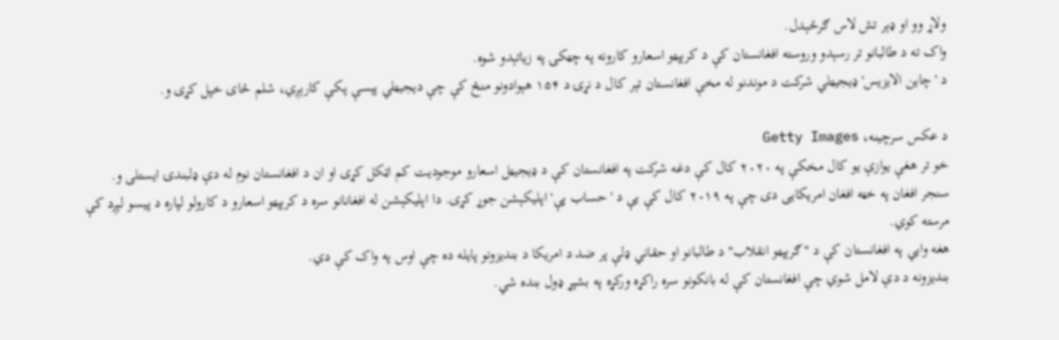ولاړ وو او ډېر تش لاس ګرځېدل.
واک ته د طالبانو تر رسېدو وروسته افغانستان کې د کرېپټو اسعارو کارونه په چټکۍ په زیاتېدو شوه.
د 'چاین الایزیس' ډیجیټلي شرکت د موندنو له مخې افغانستان تېر کال د نړۍ د ۱۵۴ هېوادونو منځ کې چې دیجیټلي پېسې پکې کارېږي، شلم ځای خپل کړی و.

د عکس سرچینه، Getty Images
خو تر هغې یوازې یو کال مخکې په ۲۰۲۰ کال کې دغه شرکت په افغانستان کې د ډیجیټل اسعارو موجودیت کم اټکل کړی او ان د افغانستان نوم له دې ډلبندۍ ایستلی و.
سنجر افغان په خټه افغان امریکايی دی چې په ۲۰۱۹ کال کې یې د 'حساب پې' اپلیکېشن جوړ کړی. دا اپلیکېشن له افغانانو سره د کرېپټو اسعارو د کارولو لپاره د پیسو لېږد کې مرسته کوي.
هغه وايي په افغانستان کې د "ګرېپټو انقلاب" د طالبانو او حقاني ډلې پر ضد د امریکا د بندیزونو پایله ده چې اوس په واک کې دي.
بندیزونه د دې لامل شوي چې افغانستان کې له بانکونو سره راکړه ورکړه په بشپړ ډول بنده شي.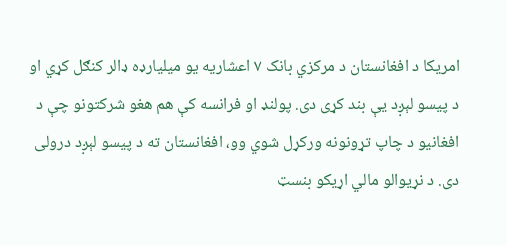امریکا د افغانستان د مرکزي بانک ۷ اعشاریه یو میلیارډه ډالر کنګل کړي او د پیسو لېږد یې بند کړی دی. پولنډ او فرانسه کې هم هغو شرکتونو چې د افغانیو د چاپ تړونونه ورکړل شوي وو، افغانستان ته د پیسو لېږد درولی دی. د نړیوالو مالي اړیکو بنسټ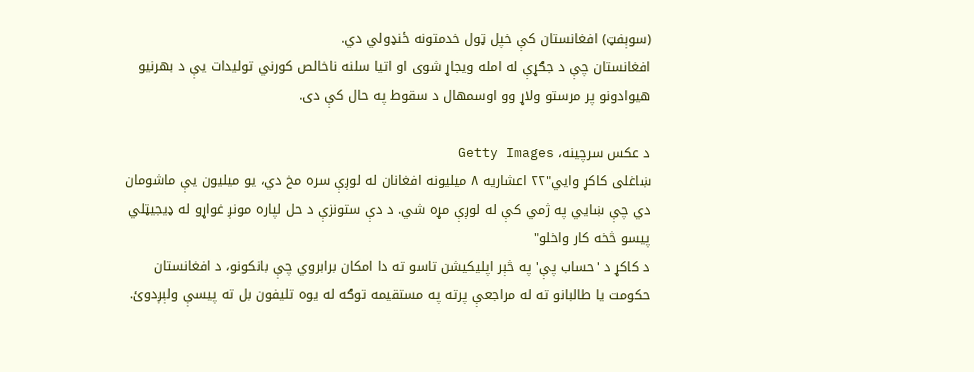(سوېفټ) افغانستان کې خپل ټول خدمتونه ځنډولي دي.
افغانستان چې د جګړې له امله ویجاړ شوی او اتیا سلنه ناخالص کورني تولیدات یې د بهرنیو هیوادونو پر مرستو ولاړ وو اوسمهال د سقوط په حال کې دی.

د عکس سرچینه، Getty Images
ښاغلی کاکړ وايي"۲۲ اعشاریه ۸ میلیونه افغانان له لوږې سره مخ دي، یو میلیون یې ماشومان دي چې ښايي په ژمي کې له لوږې مړه شي. د دې ستونزې د حل لپاره مونږ غواړو له ډیجیټلي پیسو څخه کار واخلو"
د کاکړ د 'حساب پې' په څېر اپلیکیشن تاسو ته دا امکان برابروي چې بانکونو، د افغانستان حکومت یا طالبانو ته له مراجعې پرته په مستقیمه توګه له یوه تلیفون بل ته پیسې ولېږدوئ.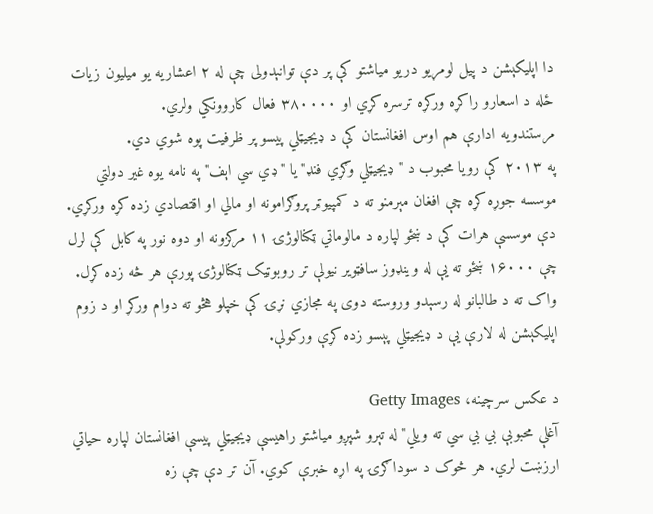دا اپلیکېشن د پیل لومړیو دریو میاشتو کې پر دې توانېدولی چې له ۲ اعشاریه یو میلیون زیات ځله د اسعارو راکړه ورکړه ترسره کړي او ۳۸۰۰۰۰ فعال کاروونکي ولري.
مرستندویه ادارې هم اوس افغانستان کې د ډیجیټلي پیسو پر ظرفیت پوه شوي دي.
په ۲۰۱۳ کې رویا محبوب د "ډیجیټلي وګړي فنډ" یا "ډي سي اېف" په نامه یوه غیر دولتي موسسه جوړه کړه چې افغان مېرمنو ته د کمپیوټر پروګرامونه او مالي او اقتصادي زده کړه ورکړي.
دې موسسې هرات کې د ښځو لپاره د مالوماتي ټکنالوژۍ ۱۱ مرکزونه او دوه نور په کابل کې لرل چې ۱۶۰۰۰ ښځو ته یې له وینډوز سافټویر نیولې تر روبوټیک ټکنالوژۍ پورې هر څه زده کړل.
واک ته د طالبانو له رسېدو وروسته دوی په مجازي نړۍ کې خپلو هڅو ته دوام ورکړ او د زوم اپلیکېشن له لارې یې د ډیجیټلي پېسو زده کړې ورکولې.

د عکس سرچینه، Getty Images
آغلې محبوبې بي بي سي ته ویلي"له تېرو شپږو میاشتو راهیسې ډیجیټلي پیسې افغانستان لپاره حیاتي ارزښت لري. هر څوک د سوداګرۍ په اړه خبرې کوي. آن تر دې چې زه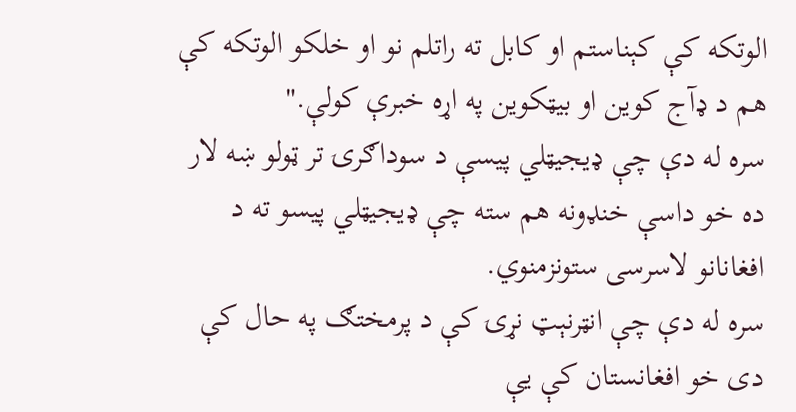الوتکه کې کېناستم او کابل ته راتلم نو او خلکو الوتکه کې هم د ډآج کوین او بيټکوين په اړه خبرې کولې."
سره له دې چې ډیجیټلي پیسې د سوداګرۍ تر ټولو ښه لار ده خو داسې خنډونه هم سته چې ډیجیټلي پیسو ته د افغانانو لاسرسی ستونزمنوي.
سره له دې چې انټرنېټ نړۍ کې د پرمختګ په حال کې دی خو افغانستان کې یې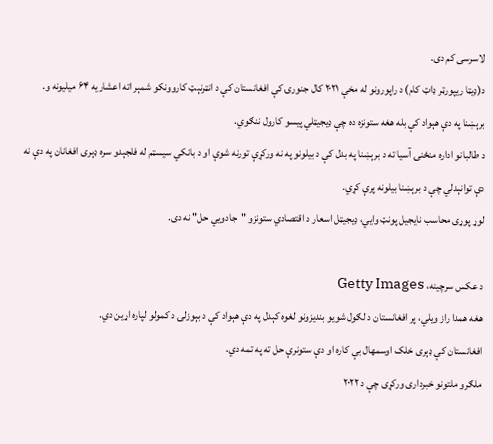لاسرسی کم دی.
د(ډیټا ریپورټر ډاټ کام) د راپورونو له مخې ۲۰۲۱ کال جنورۍ کې افغانستان کې د انټرنېټ کاروونکو شمېر اته اعشاریه ۶۴ میلیونه و.
برېښنا په دې هېواد کې بله هغه ستونزه ده چې ډیجیټلي پیسو کارول ننګوي.
د طالبانو اداره منځنۍ آسیا ته د برېښنا په بدل کې د بیلونو په نه ورکړې تورنه شوې او د بانکي سیسټم له فلجېدو سره ډېری افغانان په دې نه دې توانېدلي چې د برېښنا بیلونه پرې کړي.
لوړ پوړی محاسب نایجیل پونټ وايي، ډیجیټل اسعار د اقتصادي ستونزو "جادويي حل" نه دی.

د عکس سرچینه، Getty Images
هغه همدا راز ویلي، پر افغانستان د لګول شویو بندیزونو لغوه کېدل په دې هېواد کې د بېوزلۍ د کمولو لپاره اړین دي.
افغانستان کې ډېری خلک اوسمهال بې کاره او دې ستونرې حل ته په تمه دي.
ملګرو ملتونو خبرداری ورکړی چې د ۲۰۲۲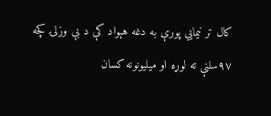کال تر نیمايي پورې به دغه هېواد کې د بې وزلۍ کچه ۹۷سلنې ته لوړه او میلیونونه کسان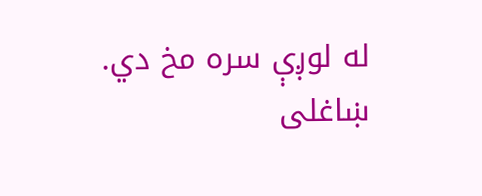له لوږې سره مخ دي.
ښاغلی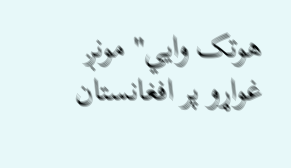هوتک وايي" مونږ غواړو پر افغانستان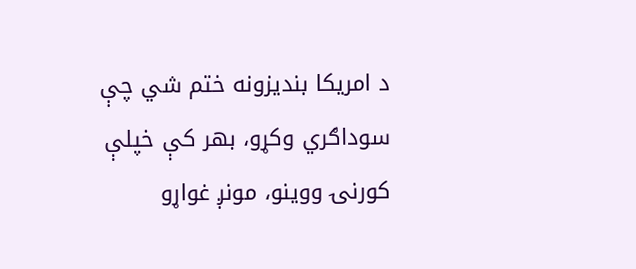د امریکا بندیزونه ختم شي چې سوداګري وکړو، بهر کې خپلې کورنۍ ووینو، مونږ غواړو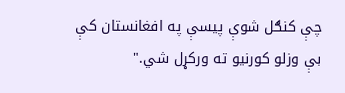چې کنګل شوې پیسې په افغانستان کې بې وزلو کورنیو ته ورکړل شي."